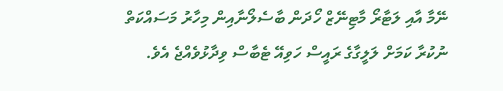ނޭމާ އާއި ލަޓާރޯ މާޓިނޭޒް ހޯދަން ބާސެލޯނާއިން މިހާރު މަސައްކަތް ނުކުރާ ކަމަށް ލަލީގާގެ ރައީސް ހަވިއޭ ޓެބާސް ވިދާޅުވެއްޖެ އެވެ.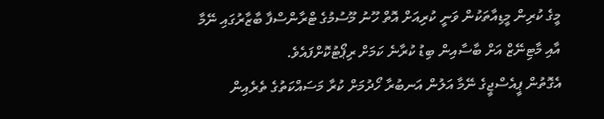މީގެ ކުރިން މީޑިއާތަކުން ވަނީ ކުރިއަށް އޮތް ހޫނު މޫސުމުގެ ޓްރާންސްފާ ބާޒާރުގައި ނޭމާ އާއި މާޓިނޭޒް އަށް ބާސާއިން ބިޑު ކުރާނެ ކަމަށް ރިޕޯޓުކޮށްފައެވެ.
އެގޮތުން ޕީއެސްޖީގެ ނޭމާ އަލުން އަނބުރާ ހޯދުމަށް ކުރާ މަސައްކަތުގެ ތެރެއިން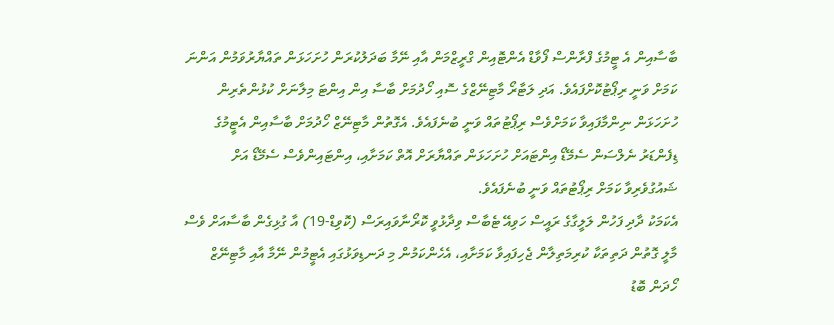ބާސާއިން އެ ޓީމުގެ ފްރާންސް ފޯވާޑް އެންޓޮއިން ގްރީޒްމަން އާއި ނޭމާ ބަދަލުކުރަން ހުށަހަޅަން ތައްޔާރުވަމުން އަންނަ ކަމަށް ވަނީ ރިޕޯޓުކޮށްފައެވެ. އަދި ލަޓާރޯ މާޓިނޭޒްގެ ސޮއި ހޯދުމަށް ބާސާ އިން އިންޓަ މިލާނަށް ކުޅުންތެރިން ހުށަހަޅަން ނިންމާފައިވާ ކަމަށްވެސް ރިޕޯޓުތައް ވަނީ ބުނެފައެވެ. އެގޮތުން މާޓިނޭޒް ހޯދުމަށް ބާސާއިން އެޓީމުގެ ޑިފެންޑަރު ނެލްސަން ސެމޭޑޯ އިންޓައަށް ހުށަހަޅަން ތައްޔާރަށް އޮތް ކަމަށާއި، އިންޓައިންވެސް ސެމޭޑޯ އަށް ޝައުގުވެރިވާ ކަމަށް ރިޕޯޓުތައް ވަނީ ބުނެފައެވެ.
އެކަމަކު ދާދި ފަހުން ލަލީގާގެ ރައީސް ހަވިއޭ ޓެބާސް ވިދާޅުވީ ކޮރޯނާވައިރަސް (ކޮވިޑް-19) އާ ގުޅިގެން ބާސާއަށް ވެސް މާލީ ގޮތުން ދަތިތަކާ ކުރިމަތިލާން ޖެހިފައިވާ ކަމަށާއި، އެހެންކަމުން މި ދަނޑިވަޅުގައި އެޓީމުން ނޭމާ އާއި މާޓިނޭޒް ހޯދަން ބޮޑު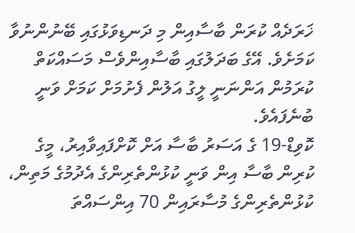ޚަރަދެއް ކުރަން ބާސާއިން މި ދަނޑިވަޅުގައި ބޭނުންނުވާ ކަމަށެވެ. އޭގެ ބަދަލުގައި ބާސާއިންވެސް މަސައްކަތް ކުރަމުން އަންނަނީ ލީގު އަލުން ފެށުމަށް ކަމަށް ވަނީ ބުނެފައެވެ.
ކޮވިޑް-19 ގެ އަސަރު ބާސާ އަށް ކޮށްފައިވާއިރު، މީގެ ކުރިން ބާސާ އިން ވަނީ ކުޅުންތެރިންގެ އެދުމުގެ މަތިން، ކުޅުންތެރިންގެ މުސާރައިން 70 އިންސައްތަ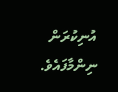އުނިކުރަން ނިންމާފައެވެ.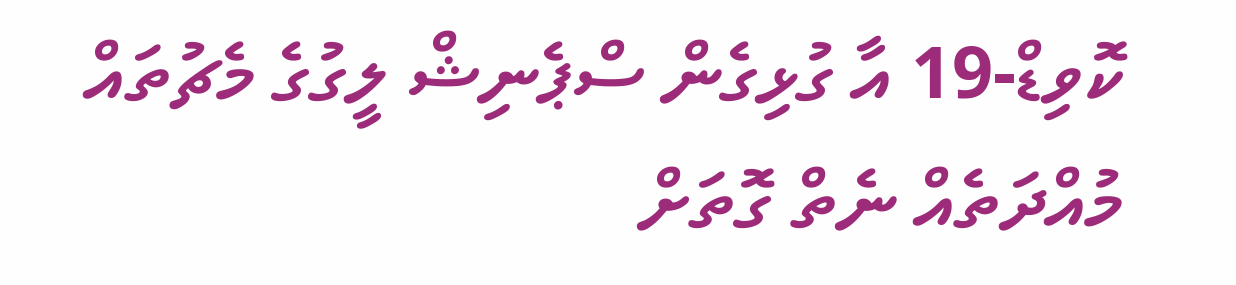ކޮވިޑް-19 އާ ގުޅިގެން ސްޕެނިޝް ލީގުގެ މެޗުތައް މުއްދަތެއް ނެތް ގޮތަށް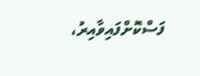ފަސްކޮށްފައިވާއިރު،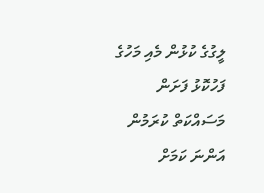ލީގުގެ ކުޅުން މެއި މަހުގެ ފަހުކޮޅު ފަށަން މަސައްކަތް ކުރަމުން އަންނަ ކަމަށް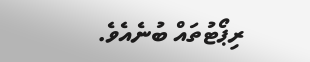ރިޕޯޓުތައް ބުނެއެވެ.